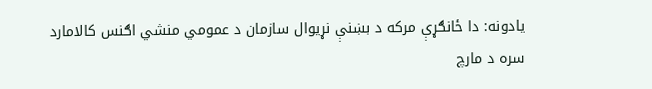یادونه: دا ځانګړې مرکه د بښنې نړیوال سازمان د عمومي منشي اګنس کالامارد سره د مارچ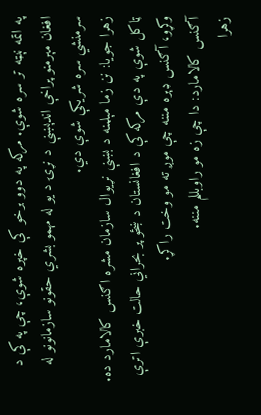په اتمه نېټه تر سره شوې. مرکه په دوو برخو کې خپره شوې، چې په کې د افغان مېرمنو پراخې اندېښنې د نړۍ د یو له مهمو بشري حقونو سازمانونو له سرمنشي سره شریکې شوې دي.
زهرا جویا: نن زما مېلمنه د بښنې نړیوال سازمان مشره اګنس کالامارد ده. ټاکل شوې په دې مرکه کې د افغانستان د ښځو پر بحراني حالت خبرې اترې وکړو، آګنس ډېره مننه چې موږ ته مو وخت راکړ.
آګنس کالامارد: دا چې زه مو راوبللم مننه.
زهرا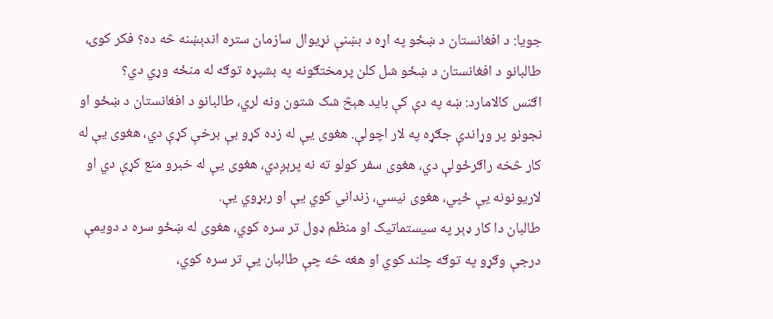جویا: د افغانستان د ښځو په اړه د بښنې نړیوال سازمان ستره اندېښنه څه ده؟ فکر کوۍ، طالبانو د افغانستان د ښځو شل کلن پرمختګونه په بشپړه توګه له منځه وړي دي؟
اګنس کالامارد: ښه په دې کې باید هېڅ شک شتون ونه لري، طالبانو د افغانستان د ښځو او نجونو پر وړاندې جګړه په لار اچولې. هغوی یې له زده کړو بې برخې کړې دي، هغوی یې له کار څخه راګرځولې دي، هغوی سفر کولو ته نه پرېږدي، هغوی یې له خبرو منع کړې دي او لاریونونه یې ځپي، هغوی نیسي، زنداني کوي یې او ربړوي یې.
طالبان دا کار ډېر په سیستماتیک او منظم ډول تر سره کوي، هغوی له ښځو سره د دویمې درجې وګړو په توګه چلند کوي او هغه څه چې طالبان یې تر سره کوي،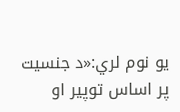یو نوم لري:«د جنسیت پر اساس توپير او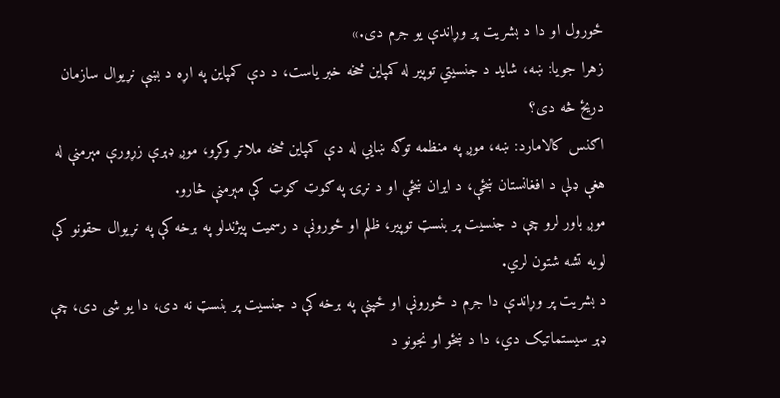ځورول او دا د بشریت پر وړاندې یو جرم دی.»
زهرا جویا: ښه، شاید د جنسیتي توپیر له کمپاین څخه خبر یاست، د دې کمپاین په اړه د بښې نړیوال سازمان دریځ څه دی؟
اګنس کالامارد: ښه، موږ په منظمه توګه ښايي له دې کمپاین څخه ملاتړ وکړو، موږ ډېرې زړورې مېرمنې له هغې ډلې د افغانستان ښځې، د ایران ښځې او د نړۍ په ګوټ ګوټ کې مېرمنې څارو.
موږ باور لرو چې د جنسیت پر بنسټ توپیر، ظلم او ځورونې د رسمیت پیژندلو په برخه کې په نړیوال حقونو کې لویه تشه شتون لري.
د بشریت پر وړاندې دا جرم د ځورونې او ځپنې په برخه کې د جنسیت پر بنسټ نه دی، دا یو شی دی، چې ډېر سیستماتیک دي، دا د ښځو او نجونو د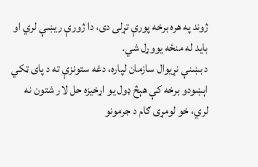ژوند په هره برخه پورې تړلی دی، دا ژورې ریښې لري او باید له منځه یووړل شي.
د بښنې نړیوال سازمان لپاره، دغه ستونزې ته د پای ټکي اېښودو برخه کې هېڅ ډول یو اړخیزه حل لار شتون نه لري، خو لومړی ګام د جرمونو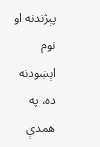پېژندنه او نوم اېښودنه ده، په همدې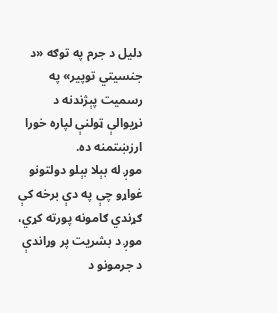دلیل د جرم په توګه «د جنسیتي توپیر» په رسمیت پېژندنه د نړیوالې ټولنې لپاره خورا ارزښتمنه ده.
موږ له بېلا بېلو دولتونو غواړو چې په دې برخه کې ګړندي ګامونه پورته کړي، موږ د بشریت پر وړاندې د جرمونو د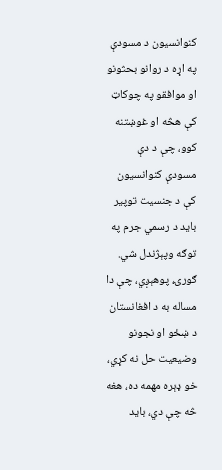کنوانسیون د مسودې په اړه د روانو بحثونو او موافقو په چوکاټ کې هڅه او غوښتنه کوو، چې د دې مسودې کنوانسیون کې د جنسیت توپیر باید د رسمي جرم په توګه وپېژندل شي.
ګورۍ، پوهېږي، چې دا مساله به د افغانستان د ښځو او نجونو وضیعیت حل نه کړي، خو ډېره مهمه ده، هغه څه چې دي، باید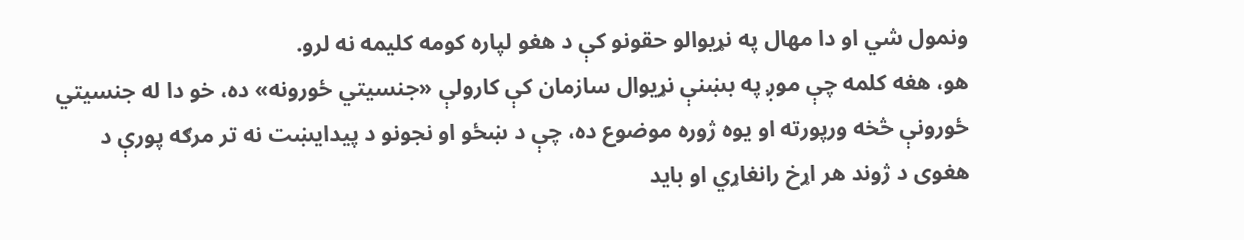ونمول شي او دا مهال په نړیوالو حقونو کې د هغو لپاره کومه کلیمه نه لرو.
هو، هغه کلمه چې موږ په بښنې نړیوال سازمان کې کارولې «جنسیتي ځورونه» ده، خو دا له جنسیتي ځورونې څخه ورپورته او یوه ژوره موضوع ده، چې د ښځو او نجونو د پیدایښت نه تر مرګه پورې د هغوی د ژوند هر اړخ رانغاړي او باید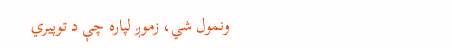ونمول شي، زموږ لپاره چې د توپيري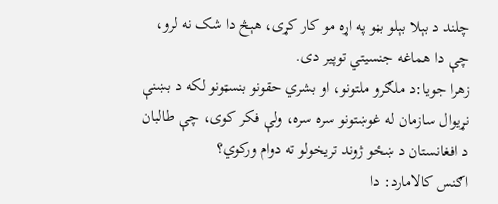چلند د بېلا بېلو بڼو په اړه مو کار کړی، هېڅ دا شک نه لرو، چې دا هماغه جنسیتي توپير دی.
زهرا جویا:د ملګرو ملتونو، او بشري حقونو بنسټونو لکه د بښنې نړیوال سازمان له غوښتونو سره سره، ولې فکر کوی، چې طالبان د افغانستان د ښځو ژوند تریخولو ته دوام ورکوي؟
اګنس کالامارد: دا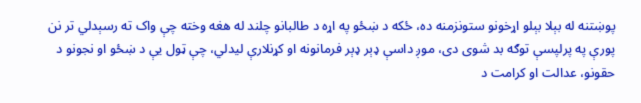پوښتنه له بېلا بېلو اړخونو ستونزمنه ده، ځکه د ښځو په اړه د طالبانو چلند له هغه وخته چې واک ته رسېدلي تر نن پورې په پرلپسې توګه بد شوی دی، موږ داسې ډېر ډېر فرمانونه او کړنلارې لیدلي، چې ټول یې د ښځو او نجونو د حقونو، عدالت او کرامت د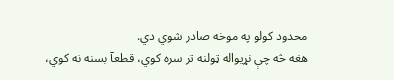محدود کولو په موخه صادر شوي دي.
هغه څه چې نړیواله ټولنه تر سره کوي، قطعآ بسنه نه کوي،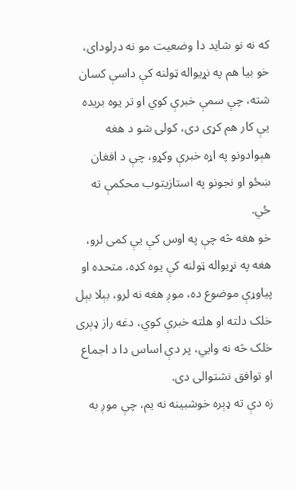که نه نو شاید دا وضعیت مو نه درلودای، خو بیا هم په نړیواله ټولنه کې داسې کسان شته، چې سمې خبرې کوي او تر یوه بریده یې کار هم کړی دی، کولی شو د هغه هېوادونو په اړه خبرې وکړو، چې د افغان ښځو او نجونو په استازیتوب محکمې ته ځي.
خو هغه څه چې په اوس کې یې کمی لرو، هغه په نړیواله ټولنه کې یوه کډه، متحده او پیاوړې موضوع ده، موږ هغه نه لرو، بېلا بېل خلک دلته او هلته خبرې کوي، دغه راز ډېری خلک څه نه وايي، پر دې اساس دا د اجماع او توافق نشتوالی دی.
زه دې ته ډېره خوشبینه نه یم، چې موږ به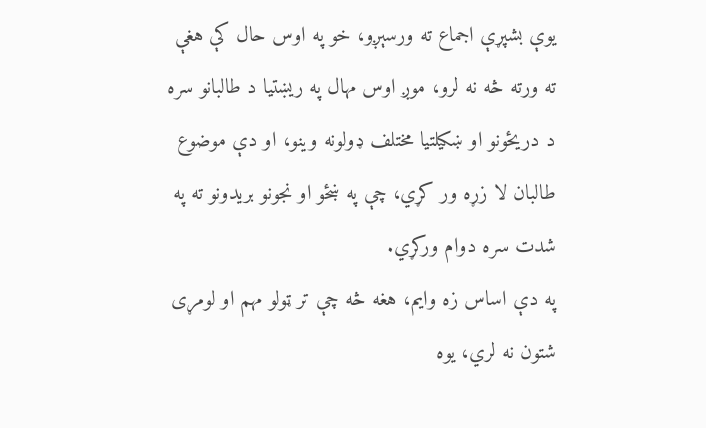یوې بشپړې اجماع ته ورسېږو، خو په اوس حال کې هغې ته ورته څه نه لرو، موږ اوس مهال په ریښتیا د طالبانو سره د دریځونو او ښکیلتیا مختلف ډولونه وینو، او دې موضوع طالبان لا زړه ور کړي، چې په ښځو او نجونو بریدونو ته په شدت سره دوام ورکړي.
په دې اساس زه وایم، هغه څه چې تر ټولو مهم او لومړی شتون نه لري، یوه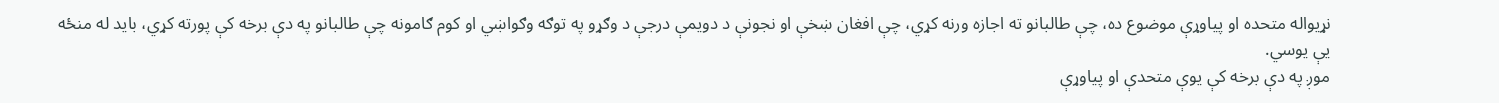نړیواله متحده او پیاوړې موضوع ده، چې طالبانو ته اجازه ورنه کړي، چې افغان ښخې او نجونې د دویمې درجې د وګړو په توګه وګواښي او کوم ګامونه چې طالبانو په دې برخه کې پورته کړي، باید له منځه یې یوسي.
موږ په دې برخه کې یوې متحدې او پیاوړې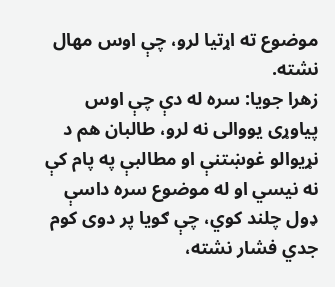موضوع ته اړتیا لرو، چې اوس مهال نشته.
زهرا جویا: سره له دې چې اوس پیاوړی یووالی نه لرو، طالبان هم د نړیوالو غوښتنې او مطالبې په پام کې نه نیسي او له موضوع سره داسې ډول چلند کوي، چې ګویا پر دوی کوم جدي فشار نشته،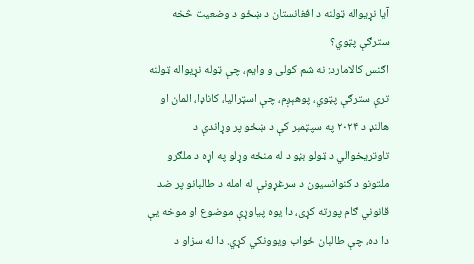آیا نړیواله ټولنه د افغانستان د ښځو د وضعیت څخه سترګې پټوي؟
اګنس کالامارد: نه شم کولی و وایم، چې ټوله نړیواله ټولنه ترې سترګې پټوي، پوهېږم، چې اسټرالیا، کاناډا، المان او هالنډ د ۲۰۲۴ په سپټمبر کې د ښځو پر وړاندې د تاوتریخوالي د ټولو بڼو د له منځه وړلو په اړه د ملګرو ملتونو د کنوانسیون د سرغړونې له امله د طالبانو پر ضد قانوني ګام پورته کړی، دا یوه پیاوړې موضوع او موخه یې دا ده، چې طالبان ځواب ویوونکي کړي. دا له سزاو د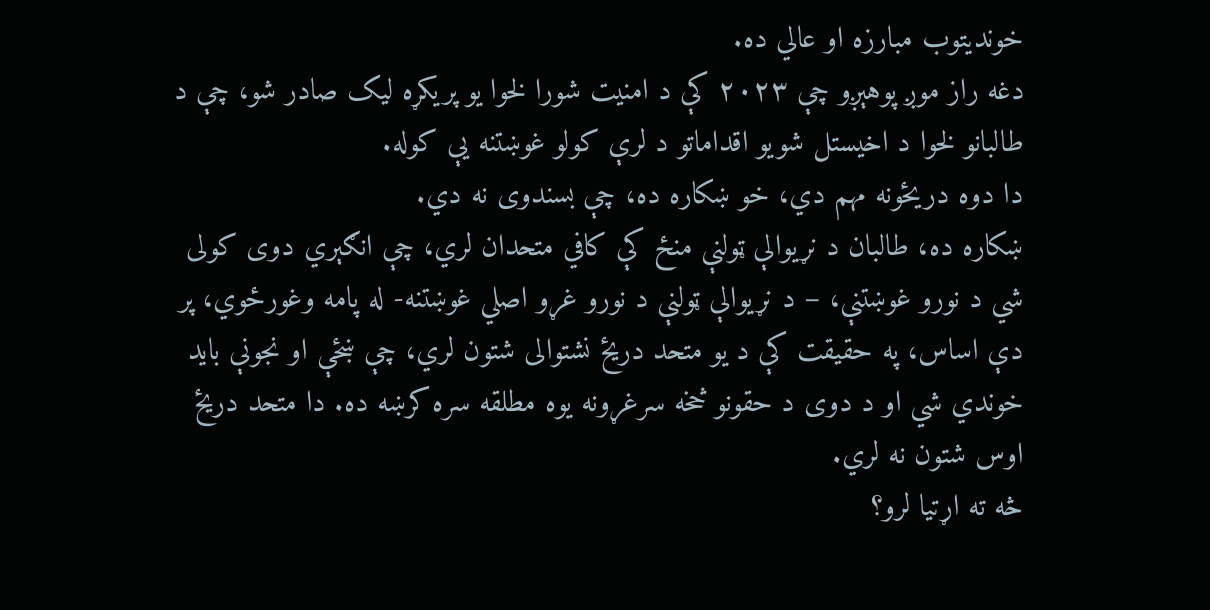خوندیتوب مبارزه او عالي ده.
دغه راز موږ پوهېږو چې ۲۰۲۳ کې د امنیت شورا لخوا یو پریکړه لیک صادر شو، چې د طالبانو لخوا د اخیستل شویو اقداماتو د لرې کولو غوښتنه یې کوله.
دا دوه دریځونه مهم دي، خو ښکاره ده، چې بسندوی نه دي.
ښکاره ده، طالبان د نړیوالې ټولنې منځ کې کافي متحدان لري، چې انګېري دوی کولی شي د نورو غوښتنې، – د نړیوالې ټولنې د نورو غړو اصلي غوښتنه- له پامه وغورځوي، پر دې اساس، په حقیقت کې د یو متحد دریځ نشتوالی شتون لري، چې ښځې او نجونې باید خوندي شي او د دوی د حقونو څخه سرغړونه یوه مطلقه سره کرښه ده. دا متحد دریځ اوس شتون نه لري.
څه ته اړتیا لرو؟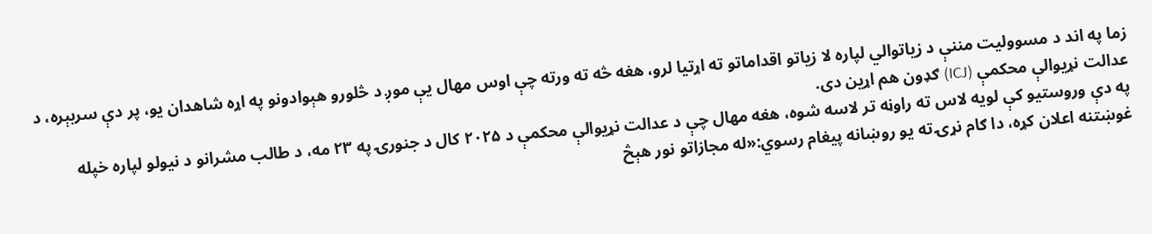زما په اند د مسوولیت مننې د زیاتوالي لپاره لا زیاتو اقداماتو ته اړتیا لرو، هغه څه ته ورته چې اوس مهال یې موږ د څلورو هېوادونو په اړه شاهدان یو، پر دې سربېره، د عدالت نړیوالې محکمې (ICJ) ګډون هم اړین دی.
په دې وروستیو کې لویه لاس ته راوڼه تر لاسه شوه، هغه مهال چې د عدالت نړیوالې محکمې د ۲۰۲۵ کال د جنورۍ په ۲۳ مه، د طالب مشرانو د نیولو لپاره خپله غوښتنه اعلان کړه، دا ګام نړۍ ته یو روښانه پیغام رسوي:«له مجازاتو نور هېڅ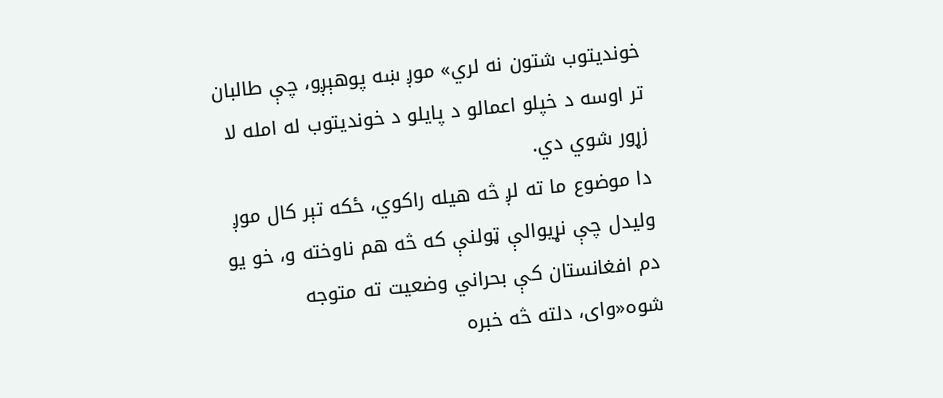خوندیتوب شتون نه لري» موږ ښه پوهېږو، چې طالبان تر اوسه د خپلو اعمالو د پایلو د خوندیتوب له امله لا زړور شوي دي.
دا موضوع ما ته لږ څه هیله راکوي، ځکه تېر کال موږ ولیدل چې نړیوالې ټولنې که څه هم ناوخته و، خو یو دم افغانستان کې بحراني وضعیت ته متوجه شوه«وای، دلته څه خبره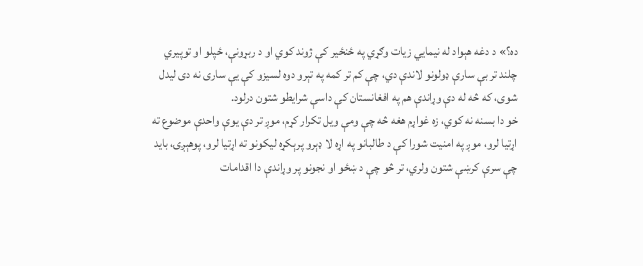ده؟» د دغه هېواد له نیمايي زیات وګړي په ځنځیر کې ژوند کوي او د ربړونې، ځپلو او توپیري چلند تر بې سارې ډولونو لاندې دي، چې کم تر کمه په تېرو دوه لسیزو کې یې ساری نه دی لیدل شوی، که څه له دې وړاندې هم په افغانستان کې داسې شرایطو شتون درلود.
خو دا بسنه نه کوي، زه غواړم هغه څه چې ومې ویل تکرار کړم، موږ تر دې یوې واحدې موضوع ته اړتیا لرو، موږ په امنیت شورا کې د طالبانو په اړه لا ډېرو پرېکړه لیکونو ته اړتیا لرو، پوهېږۍ، باید چې سرې کرښې شتون ولري، تر څو چې د ښځو او نجونو پر وړاندې دا اقدامات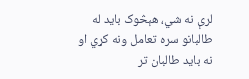لرې نه شي، هېڅوک باید له طالبانو سره تعامل ونه کړي او نه باید طالبان تر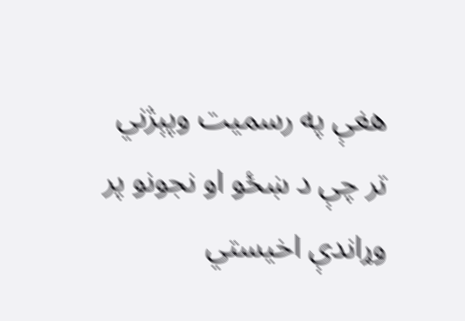هغې په رسمیت وپېژني تر چې د ښځو او نجونو پر وړاندې اخیستي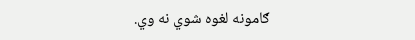ګامونه لغوه شوي نه وي.